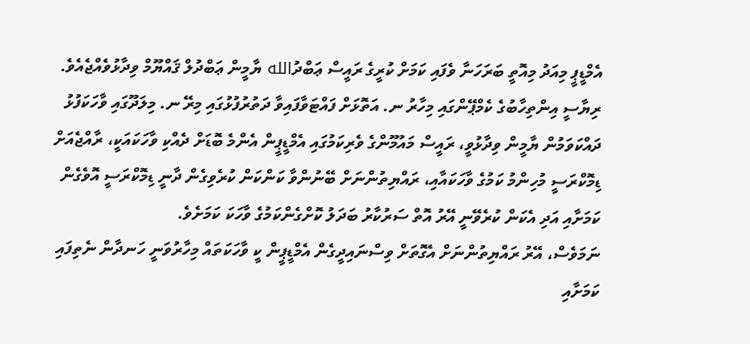އެމްޑީޕީ މިއަދު މިއޮތީ ބަރަހަނާ ވެފައި ކަމަށް ކުރީގެ ރައީސް ޢަބްދުالله ޔާމީން ޢަބްދުލް ޤައްޔޫމް ވިދާޅުވެއްޖެއެވެ.
ރިޔާސީ އިންތިހާބުގެ ކެމްޕޭންގައި މިހާރު ނ. އަތޮޅަށް ފައްޓަވާފައިވާ ދަތުރުފުޅުގައި މިރޭ ނ. މިލަދޫގައި ވާހަކަފުޅު ދައްކަވަމުން ޔާމީން ވިދާޅުވީ، ރައީސް މައުމޫންގެ ވެރިކަމުގައި އެމްޑީޕީން އެންމެ ބޮޑަށް ދެއްކި ވާހަކައަކީ، ރާއްޖެއަށް ޑިމޮކްރަސީ މުހިންމު ކަމުގެ ވާހަކައާއި، ރައްޔިތުންނަށް ބޭނުންވާ ކަންކަން ކުރެވިގެން ދާނީ ޑިމޮކްރަސީ އޮވެގެން ކަމަށާއި އަދި އެކަން ކުރެވޭނީ އޭރު އޮތް ސަރުކާރު ބަދަލު ކޮށްގެންކަމުގެ ވާހަކަ ކަމަށެވެ.
ނަމަވެސް، އޭރު ރައްޔިތުންނަށް އެގޮތަށް ވިސްނައިދީގެން އެމްޑީޕީން ކީ ވާހަކަތައް މިހާރުވަނީ ހަނދާން ނެތިފައި ކަމަށާއި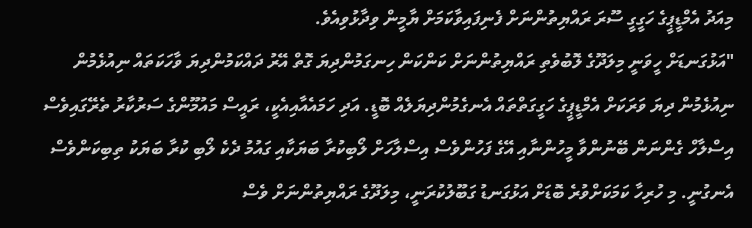މިއަދު އެމްޑީޕީގެ ހަގީގީ ސޫރަ ރައްޔިތުންނަށް ފެނިފައިވާކަމަށް ޔާމީން ވިދާޅުވިއެވެ.
"އަޅުގަނޑަށް ހީވަނީ މިލަދޫގެ ލޮބުވެތި ރައްޔިތުންނަށް ކަންކަން ހިނގަމުންދިޔަ ގޮތް އޭރު ދައްކަމުންދިޔަ ވާހަކަތައް ނިއުޅެމުން ނިއުޅެމުން ދިޔަ ވަރަކަށް އެމްޑީޕީގެ ހަގީގަތްތައް އެނގެމުންދިޔަލެއް ބޮޑީ. އަދި ހަމައެއާއިއެކީ، ރައީސް މައުމޫންގެ ސަރުކާރު ތެރޭގައިވެސް އިސްލާހް ގެންނަން ބޭނުންވާ މީހުންނާއި އޭގެ ފަހުންވެސް އިސްލާހަށް ލޯބިކުރާ ބަޔަކާއި ގައުމު ދެކެ ލޯބި ކުރާ ބަޔަކު ތިބިކަންވެސް އެނގުނީ. މި ހުރިހާ ކަމަކަށްވުރެ ބޮޑަށް އަޅުގަނޑު ގަބޫލުކުރަނީ، މިލަދޫގެ ރައްޔިތުންނަށް ވެސް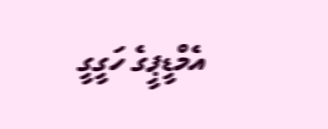އެމްޑީޕީގެ ހަގީގީ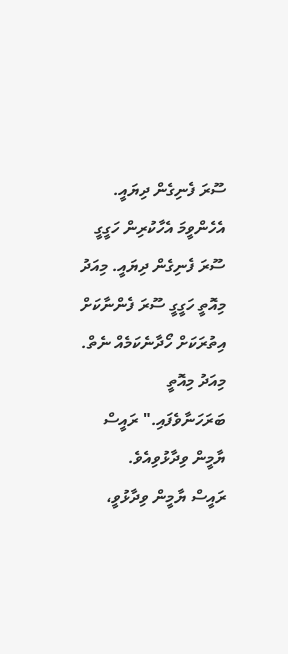ސޫރަ ފެނިގެން ދިޔައީ. އެހެންވީމަ އެހާކުރިން ހަގީގީ ސޫރަ ފެނިގެން ދިޔައީ. މިއަދު މިއޮތީ ހަގީގީ ސޫރަ ފެންނާކަށް އިތުރަކަށް ހޯދާނެކަމެއް ނެތް. މިއަދު މިއޮތީ ބަރަހަނާވެފައި." ރައީސް ޔާމީން ވިދާޅުވިއެވެ.
ރައީސް ޔާމީން ވިދާޅުވީ،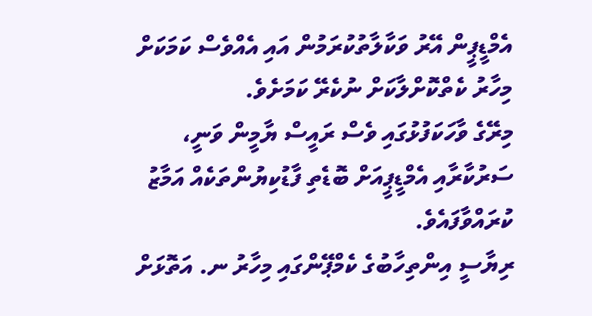އެމްޑީޕީން އޭރު ވަކާލާތުކުރަމުން އައި އެއްވެސް ކަމަކަށް މިހާރު ކެތްކޮށްލާކަށް ނުކެރޭ ކަމަށެވެ.
މިރޭގެ ވާހަކަފުޅުގައި ވެސް ރައީސް ޔާމީން ވަނީ، ސަރުކާރާއި އެމްޑީޕީއަށް ބޮޑެތި ފާޑުކިޔުންތަކެއް އަމާޒު ކުރައްވާފައެވެ.
ރިޔާސީ އިންތިހާބުގެ ކެމްޕޭންގައި މިހާރު ނ. އަތޮޅަށް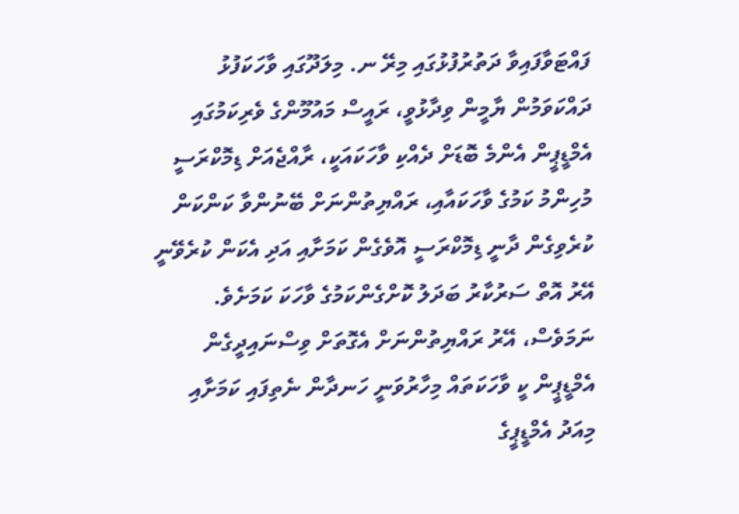ފައްޓަވާފައިވާ ދަތުރުފުޅުގައި މިރޭ ނ. މިލަދޫގައި ވާހަކަފުޅު ދައްކަވަމުން ޔާމީން ވިދާޅުވީ، ރައީސް މައުމޫންގެ ވެރިކަމުގައި އެމްޑީޕީން އެންމެ ބޮޑަށް ދެއްކި ވާހަކައަކީ، ރާއްޖެއަށް ޑިމޮކްރަސީ މުހިންމު ކަމުގެ ވާހަކައާއި، ރައްޔިތުންނަށް ބޭނުންވާ ކަންކަން ކުރެވިގެން ދާނީ ޑިމޮކްރަސީ އޮވެގެން ކަމަށާއި އަދި އެކަން ކުރެވޭނީ އޭރު އޮތް ސަރުކާރު ބަދަލު ކޮށްގެންކަމުގެ ވާހަކަ ކަމަށެވެ.
ނަމަވެސް، އޭރު ރައްޔިތުންނަށް އެގޮތަށް ވިސްނައިދީގެން އެމްޑީޕީން ކީ ވާހަކަތައް މިހާރުވަނީ ހަނދާން ނެތިފައި ކަމަށާއި މިއަދު އެމްޑީޕީގެ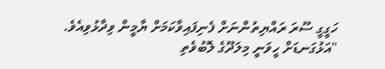ހަގީގީ ސޫރަ ރައްޔިތުންނަށް ފެނިފައިވާކަމަށް ޔާމީން ވިދާޅުވިއެވެ.
"އަޅުގަނޑަށް ހީވަނީ މިލަދޫގެ ލޮބުވެތި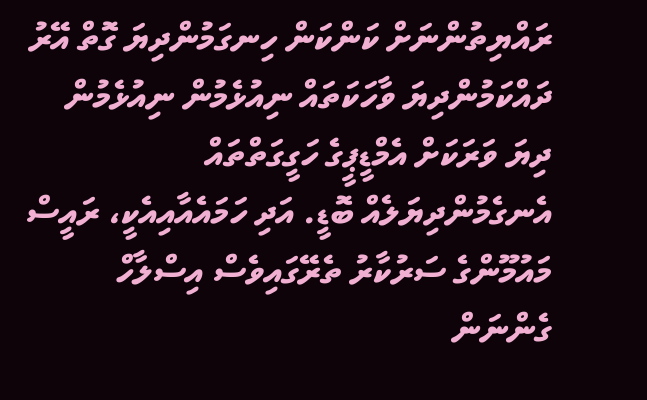ރައްޔިތުންނަށް ކަންކަން ހިނގަމުންދިޔަ ގޮތް އޭރު ދައްކަމުންދިޔަ ވާހަކަތައް ނިއުޅެމުން ނިއުޅެމުން ދިޔަ ވަރަކަށް އެމްޑީޕީގެ ހަގީގަތްތައް އެނގެމުންދިޔަލެއް ބޮޑީ. އަދި ހަމައެއާއިއެކީ، ރައީސް މައުމޫންގެ ސަރުކާރު ތެރޭގައިވެސް އިސްލާހް ގެންނަން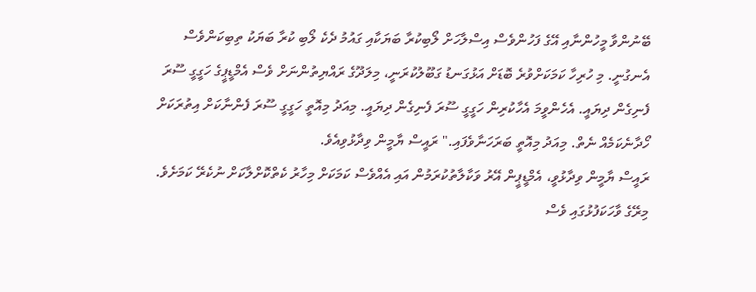ބޭނުންވާ މީހުންނާއި އޭގެ ފަހުންވެސް އިސްލާހަށް ލޯބިކުރާ ބަޔަކާއި ގައުމު ދެކެ ލޯބި ކުރާ ބަޔަކު ތިބިކަންވެސް އެނގުނީ. މި ހުރިހާ ކަމަކަށްވުރެ ބޮޑަށް އަޅުގަނޑު ގަބޫލުކުރަނީ، މިލަދޫގެ ރައްޔިތުންނަށް ވެސް އެމްޑީޕީގެ ހަގީގީ ސޫރަ ފެނިގެން ދިޔައީ. އެހެންވީމަ އެހާކުރިން ހަގީގީ ސޫރަ ފެނިގެން ދިޔައީ. މިއަދު މިއޮތީ ހަގީގީ ސޫރަ ފެންނާކަށް އިތުރަކަށް ހޯދާނެކަމެއް ނެތް. މިއަދު މިއޮތީ ބަރަހަނާވެފައި." ރައީސް ޔާމީން ވިދާޅުވިއެވެ.
ރައީސް ޔާމީން ވިދާޅުވީ، އެމްޑީޕީން އޭރު ވަކާލާތުކުރަމުން އައި އެއްވެސް ކަމަކަށް މިހާރު ކެތްކޮށްލާކަށް ނުކެރޭ ކަމަށެވެ.
މިރޭގެ ވާހަކަފުޅުގައި ވެސް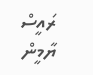ރައީސް ޔާމީން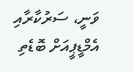ވަނީ، ސަރުކާރާއި އެމްޑީޕީއަށް ބޮޑެތި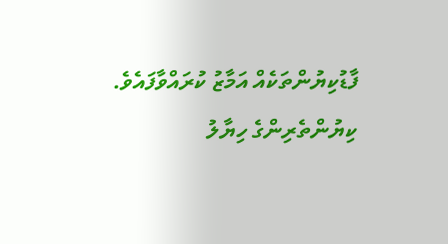ފާޑުކިޔުންތަކެއް އަމާޒު ކުރައްވާފައެވެ.
ކިޔުންތެރިންގެ ހިޔާލު